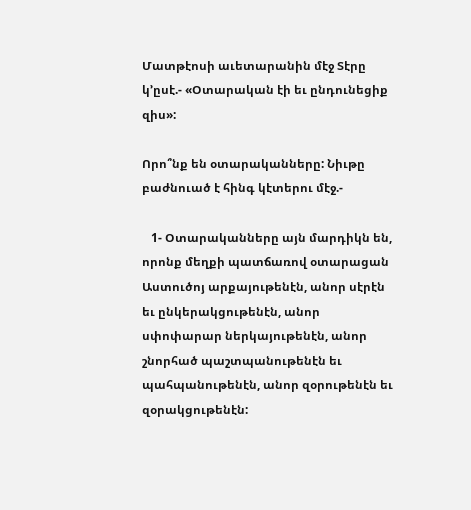Մատթէոսի աւետարանին մէջ Տէրը կ’ըսէ.- «Օտարական էի եւ ընդունեցիք զիս»:

Որո՞նք են օտարականները: Նիւթը բաժնուած է հինգ կէտերու մէջ.-

   1- Օտարականները այն մարդիկն են, որոնք մեղքի պատճառով օտարացան Աստուծոյ արքայութենէն, անոր սէրէն եւ ընկերակցութենէն, անոր սփոփարար ներկայութենէն, անոր շնորհած պաշտպանութենէն եւ պահպանութենէն, անոր զօրութենէն եւ զօրակցութենէն: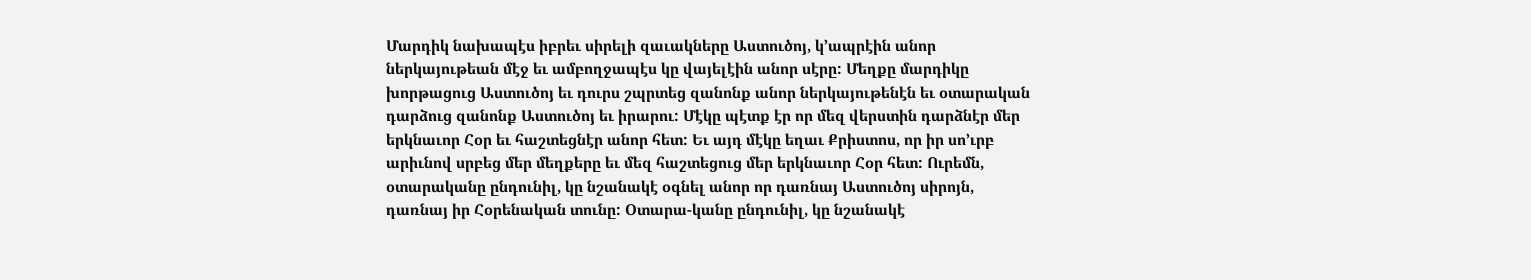Մարդիկ նախապէս իբրեւ սիրելի զաւակները Աստուծոյ, կ’ապրէին անոր ներկայութեան մէջ եւ ամբողջապէս կը վայելէին անոր սէրը: Մեղքը մարդիկը խորթացուց Աստուծոյ եւ դուրս շպրտեց զանոնք անոր ներկայութենէն եւ օտարական դարձուց զանոնք Աստուծոյ եւ իրարու: Մէկը պէտք էր որ մեզ վերստին դարձնէր մեր երկնաւոր Հօր եւ հաշտեցնէր անոր հետ: Եւ այդ մէկը եղաւ Քրիստոս, որ իր սո’ւրբ արիւնով սրբեց մեր մեղքերը եւ մեզ հաշտեցուց մեր երկնաւոր Հօր հետ: Ուրեմն, օտարականը ընդունիլ, կը նշանակէ օգնել անոր որ դառնայ Աստուծոյ սիրոյն, դառնայ իր Հօրենական տունը: Օտարա-կանը ընդունիլ, կը նշանակէ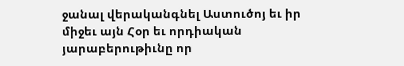ջանալ վերականգնել Աստուծոյ եւ իր միջեւ այն Հօր եւ որդիական յարաբերութիւնը որ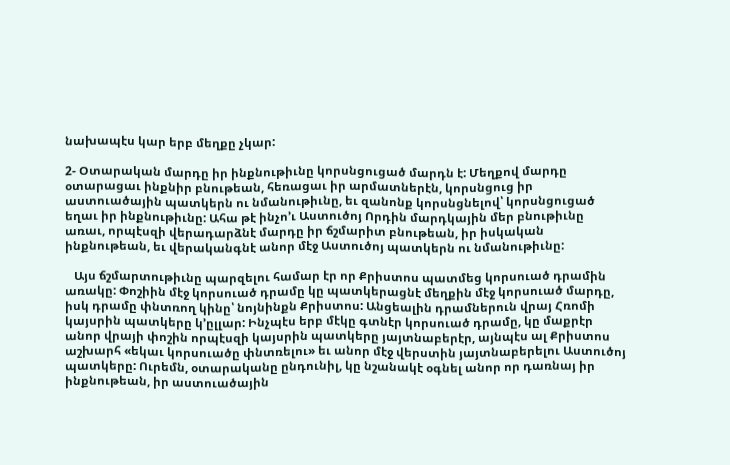նախապէս կար երբ մեղքը չկար:

2- Օտարական մարդը իր ինքնութիւնը կորսնցուցած մարդն է: Մեղքով մարդը օտարացաւ ինքնիր բնութեան, հեռացաւ իր արմատներէն, կորսնցուց իր աստուածային պատկերն ու նմանութիւնը, եւ զանոնք կորսնցնելով՝ կորսնցուցած եղաւ իր ինքնութիւնը: Ահա թէ ինչո’ւ Աստուծոյ Որդին մարդկային մեր բնութիւնը առաւ, որպէսզի վերադարձնէ մարդը իր ճշմարիտ բնութեան, իր իսկական ինքնութեան, եւ վերականգնէ անոր մէջ Աստուծոյ պատկերն ու նմանութիւնը:

   Այս ճշմարտութիւնը պարզելու համար էր որ Քրիստոս պատմեց կորսուած դրամին առակը: Փոշիին մէջ կորսուած դրամը կը պատկերացնէ մեղքին մէջ կորսուած մարդը, իսկ դրամը փնտռող կինը՝ նոյնինքն Քրիստոս: Անցեալին դրամներուն վրայ Հռոմի կայսրին պատկերը կ’ըլլար: Ինչպէս երբ մէկը գտնէր կորսուած դրամը, կը մաքրէր անոր վրայի փոշին որպէսզի կայսրին պատկերը յայտնաբերէր, այնպէս ալ Քրիստոս աշխարհ «եկաւ կորսուածը փնտռելու» եւ անոր մէջ վերստին յայտնաբերելու Աստուծոյ պատկերը: Ուրեմն, օտարականը ընդունիլ, կը նշանակէ օգնել անոր որ դառնայ իր ինքնութեան, իր աստուածային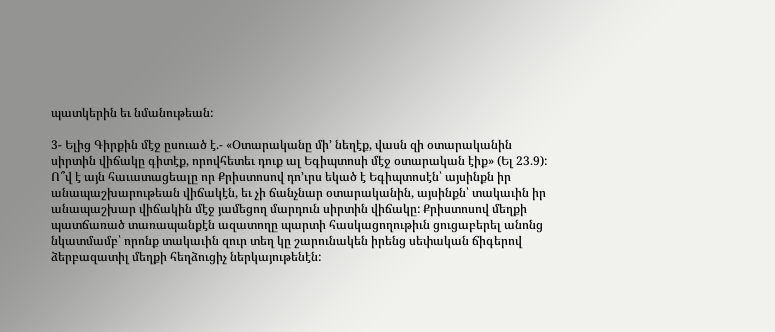պատկերին եւ նմանութեան:

3- Ելից Գիրքին մէջ ըսուած է.- «Օտարականը մի’ նեղէք, վասն զի օտարականին սիրտին վիճակը գիտէք, որովհետեւ դուք ալ Եգիպտոսի մէջ օտարական էիք» (Ել 23.9): Ո՞վ է այն հաւատացեալը որ Քրիստոսով դո’ւրս եկած է Եգիպտոսէն՝ այսինքն իր անապաշխարութեան վիճակէն, եւ չի ճանչնար օտարականին, այսինքն՝ տակաւին իր անապաշխար վիճակին մէջ յամեցող մարդուն սիրտին վիճակը: Քրիստոսով մեղքի պատճառած տառապանքէն ազատողը պարտի հասկացողութիւն ցուցաբերել անոնց նկատմամբ՝ որոնք տակաւին զուր տեղ կը շարունակեն իրենց սեփական ճիգերով ձերբազատիլ մեղքի հեղձուցիչ ներկայութենէն: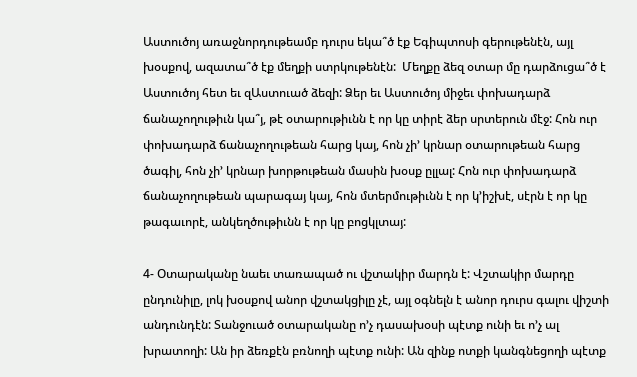Աստուծոյ առաջնորդութեամբ դուրս եկա՞ծ էք Եգիպտոսի գերութենէն, այլ խօսքով, ազատա՞ծ էք մեղքի ստրկութենէն:  Մեղքը ձեզ օտար մը դարձուցա՞ծ է Աստուծոյ հետ եւ զԱստուած ձեզի: Ձեր եւ Աստուծոյ միջեւ փոխադարձ ճանաչողութիւն կա՞յ, թէ օտարութիւնն է որ կը տիրէ ձեր սրտերուն մէջ: Հոն ուր փոխադարձ ճանաչողութեան հարց կայ, հոն չի’ կրնար օտարութեան հարց ծագիլ, հոն չի’ կրնար խորթութեան մասին խօսք ըլլալ: Հոն ուր փոխադարձ ճանաչողութեան պարագայ կայ, հոն մտերմութիւնն է որ կ’իշխէ, սէրն է որ կը թագաւորէ, անկեղծութիւնն է որ կը բոցկլտայ:

4- Օտարականը նաեւ տառապած ու վշտակիր մարդն է: Վշտակիր մարդը ընդունիլը, լոկ խօսքով անոր վշտակցիլը չէ, այլ օգնելն է անոր դուրս գալու վիշտի անդունդէն: Տանջուած օտարականը ո’չ դասախօսի պէտք ունի եւ ո’չ ալ խրատողի: Ան իր ձեռքէն բռնողի պէտք ունի: Ան զինք ոտքի կանգնեցողի պէտք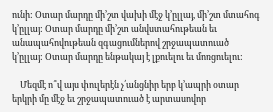ունի: Օտար մարդը մի’շտ վախի մէջ կ’ըլլայ, մի’շտ մտահոգ կ’ըլլայ: Օտար մարդը մի’շտ անվստահութեան եւ անապահովութեան զգացումներով շրջապատուած կ’ըլլայ: Օտար մարդը ենթակայ է լքուելու եւ մոռցուելու:

    Մեզմէ ո՞վ այս փուլերէն չ՛անցնիր երբ կ’ապրի օտար երկրի մը մէջ եւ շրջապատուած է արտասովոր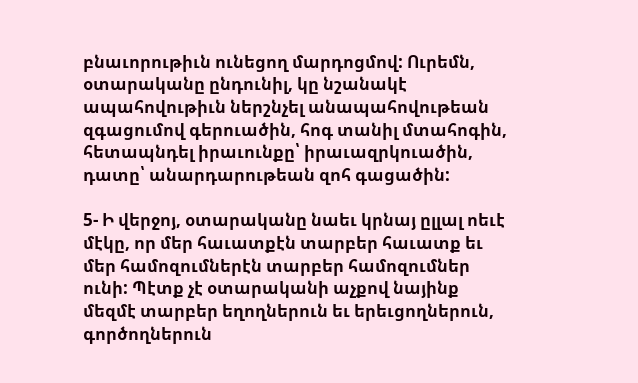բնաւորութիւն ունեցող մարդոցմով: Ուրեմն, օտարականը ընդունիլ, կը նշանակէ ապահովութիւն ներշնչել անապահովութեան զգացումով գերուածին, հոգ տանիլ մտահոգին, հետապնդել իրաւունքը՝ իրաւազրկուածին, դատը՝ անարդարութեան զոհ գացածին:

5- Ի վերջոյ, օտարականը նաեւ կրնայ ըլլալ ոեւէ մէկը, որ մեր հաւատքէն տարբեր հաւատք եւ մեր համոզումներէն տարբեր համոզումներ ունի: Պէտք չէ օտարականի աչքով նայինք մեզմէ տարբեր եղողներուն եւ երեւցողներուն, գործողներուն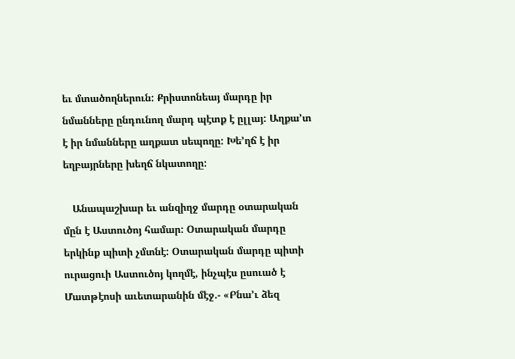եւ մտածողներուն: Քրիստոնեայ մարդը իր նմանները ընդունող մարդ պէտք է ըլլայ: Աղքա’տ է իր նմանները աղքատ սեպողը: Խե’ղճ է իր եղբայրները խեղճ նկատողը:

   Անապաշխար եւ անզիղջ մարդը օտարական մըն է Աստուծոյ համար: Օտարական մարդը երկինք պիտի չմտնէ: Օտարական մարդը պիտի ուրացուի Աստուծոյ կողմէ, ինչպէս ըսուած է Մատթէոսի աւետարանին մէջ.- «Բնա’ւ ձեզ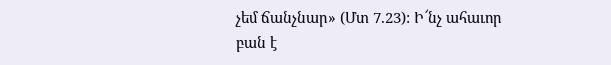չեմ ճանչնար» (Մտ 7.23): Ի՜նչ ահաւոր բան է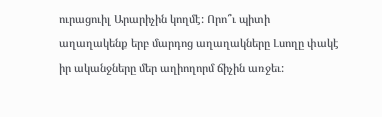ուրացուիլ Արարիչին կողմէ: Որո՞ւ պիտի աղաղակենք երբ մարդոց աղաղակները Լսողը փակէ իր ականջները մեր աղիողորմ ճիչին առջեւ: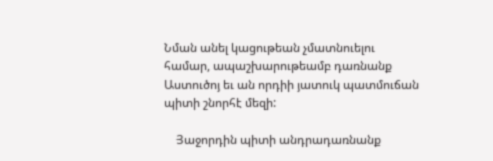Նման անել կացութեան չմատնուելու համար, ապաշխարութեամբ դառնանք Աստուծոյ եւ ան որդիի յատուկ պատմուճան պիտի շնորհէ մեզի:

    Յաջորդին պիտի անդրադառնանք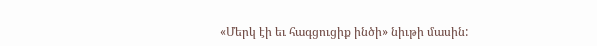«Մերկ էի եւ հագցուցիք ինծի» նիւթի մասին: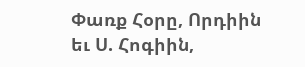Փառք Հօրը, Որդիին եւ Ս. Հոգիին,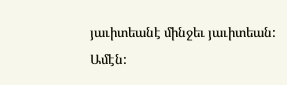յաւիտեանէ մինջեւ յաւիտեան:   Ամէն: